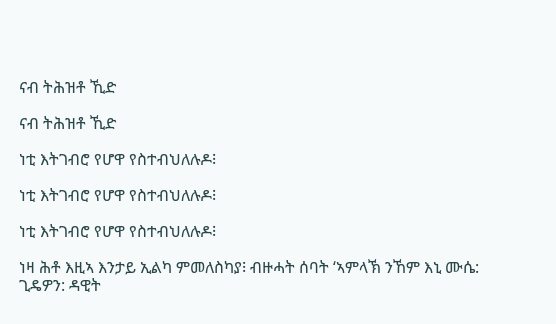ናብ ትሕዝቶ ኺድ

ናብ ትሕዝቶ ኺድ

ነቲ እትገብሮ የሆዋ የስተብህለሉዶ፧

ነቲ እትገብሮ የሆዋ የስተብህለሉዶ፧

ነቲ እትገብሮ የሆዋ የስተብህለሉዶ፧

ነዛ ሕቶ እዚኣ እንታይ ኢልካ ምመለስካያ፧ ብዙሓት ሰባት ‘ኣምላኽ ንኸም እኒ ሙሴ: ጊዴዎን: ዳዊት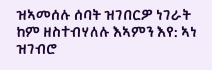ዝኣመሰሉ ሰባት ዝገበርዎ ነገራት ከም ዘስተብሃለሉ እኣምን እየ: ኣነ ዝገብሮ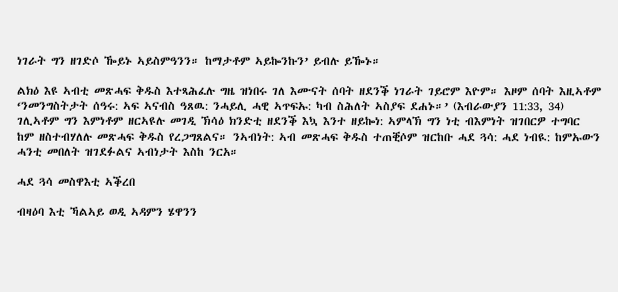ነገራት ግን ዘገድሶ ዀይኑ ኣይስምዓንን። ከማታቶም ኣይኰንኩን’ ይብሉ ይዀኑ።

ልክዕ እዩ ኣብቲ መጽሓፍ ቅዱስ እተጻሕፈሉ ግዜ ዝነበሩ ገለ እሙናት ሰባት ዘደንቕ ነገራት ገይሮም እዮም። እዞም ሰባት እዚኣቶም ‘ንመንግስትታት ሰዓሩ: ኣፍ ኣናብስ ዓጸዉ: ንሓይሊ ሓዊ ኣጥፍኡ: ካብ ስሕለት ኣስያፍ ደሐኑ።’ (እብራውያን 11:33, 34) ገሊኣቶም ግን እምነቶም ዘርኣዩሉ መገዲ ኽሳዕ ክንድቲ ዘደንቕ እኳ እንተ ዘይኰነ: ኣምላኽ ግን ነቲ ብእምነት ዝገበርዎ ተግባር ከም ዘስተብሃለሉ መጽሓፍ ቅዱስ የረጋግጸልና። ንኣብነት: ኣብ መጽሓፍ ቅዱስ ተጠቒሶም ዝርከቡ ሓደ ጓሳ: ሓደ ነብዪ: ከምኡውን ሓንቲ መበለት ዝገደፉልና ኣብነታት እስከ ንርአ።

ሓደ ጓሳ መስዋእቲ ኣቕረበ

ብዛዕባ እቲ ኻልኣይ ወዲ ኣዳምን ሄዋንን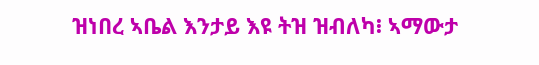ዝነበረ ኣቤል እንታይ እዩ ትዝ ዝብለካ፧ ኣማውታ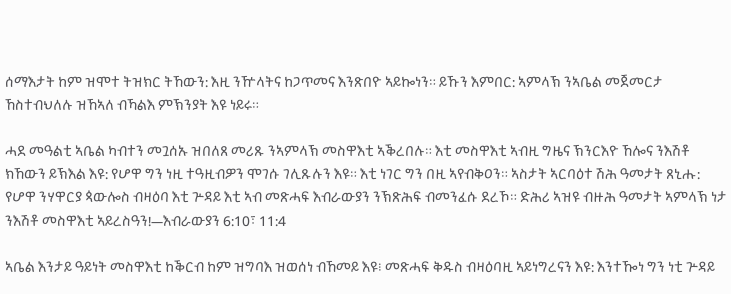ሰማእታት ከም ዝሞተ ትዝክር ትኸውን: እዚ ንዅላትና ከጋጥመና እንጽበዮ ኣይኰነን። ይኹን እምበር: ኣምላኽ ንኣቤል መጀመርታ ኸስተብህለሉ ዝኸኣለ ብኻልእ ምኽንያት እዩ ነይሩ።

ሓደ መዓልቲ ኣቤል ካብተን መጓሰኡ ዝበለጸ መሪጹ ንኣምላኽ መስዋእቲ ኣቕረበሉ። እቲ መስዋእቲ ኣብዚ ግዜና ኽንርእዮ ኸሎና ንእሽቶ ክኸውን ይኽእል እዩ: የሆዋ ግን ነዚ ተዓዚብዎን ሞገሱ ገሊጹሉን እዩ። እቲ ነገር ግን በዚ ኣየብቅዐን። ኣስታት ኣርባዕተ ሽሕ ዓመታት ጸኒሑ: የሆዋ ንሃዋርያ ጳውሎስ ብዛዕባ እቲ ጕዳይ እቲ ኣብ መጽሓፍ እብራውያን ንኽጽሕፍ ብመንፈሱ ደረኾ። ድሕሪ ኣዝዩ ብዙሕ ዓመታት ኣምላኽ ነታ ንእሽቶ መስዋእቲ ኣይረስዓን!—እብራውያን 6:10፣ 11:4

ኣቤል እንታይ ዓይነት መስዋእቲ ከቕርብ ከም ዝግባእ ዝወሰነ ብኸመይ እዩ፧ መጽሓፍ ቅዱስ ብዛዕባዚ ኣይነግረናን እዩ: እንተዀነ ግን ነቲ ጕዳይ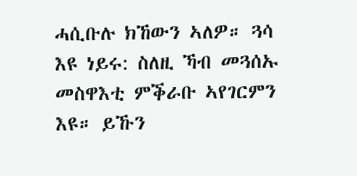ሓሲቡሉ ክኸውን ኣለዎ። ጓሳ እዩ ነይሩ: ስለዚ ኻብ መጓሰኡ መስዋእቲ ምቕራቡ ኣየገርምን እዩ። ይኹን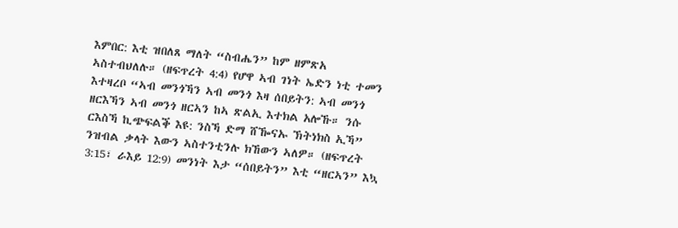እምበር: እቲ ዝበለጸ ማለት “ስብሔን” ከም ዘምጽአ ኣስተብህለሉ። (ዘፍጥረት 4:4) የሆዋ ኣብ ገነት ኤድን ነቲ ተመን እተዛረቦ “ኣብ መንጎኻን ኣብ መንጎ እዛ ሰበይትን: ኣብ መንጎ ዘርእኻን ኣብ መንጎ ዘርኣን ከኣ ጽልኢ እተክል አሎኹ። ንሱ ርእስኻ ኪጭፍልቕ እዩ: ንስኻ ድማ ሸዀናኡ ኽትነክስ ኢኻ” ንዝብል ቃላት እውን ኣስተንቲንሉ ክኸውን ኣለዎ። (ዘፍጥረት 3:15፣ ራእይ 12:9) መንነት እታ “ሰበይትን” እቲ “ዘርኣን” እኳ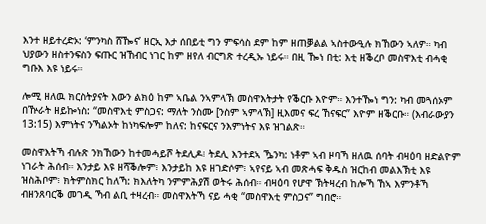እንተ ዘይተረድኦ: ‘ምንካስ ሸዀና’ ዘርኢ እታ ሰበይቲ ግን ምፍሳስ ደም ከም ዘጠቓልል ኣስተውዒሉ ክኸውን ኣለዎ። ካብ ህያውን ዘስተንፍስን ፍጡር ዝኸብር ነገር ከም ዘየለ ብርግጽ ተረዲኡ ነይሩ። በዚ ዀነ በቲ: እቲ ዘቕረቦ መስዋእቲ ብሓቂ ግቡእ እዩ ነይሩ።

ሎሚ ዘለዉ ክርስትያናት እውን ልክዕ ከም ኣቤል ንኣምላኽ መስዋእትታት የቕርቡ እዮም። እንተዀነ ግን: ካብ መጓሰኦም በዅራት ዘይኰነስ: “መስዋእቲ ምስጋና: ማለት ንስሙ [ንስም ኣምላኽ] ዚእመና ፍረ ኸናፍር” እዮም ዘቕርቡ። (እብራውያን 13:15) እምነትና ንኻልኦት ከነካፍሎም ከለና: ከናፍርና ንእምነትና እዩ ዝገልጽ።

መስዋእትኻ ብሉጽ ንክኸውን ከተመሓይሾ ትደሊዶ፧ ትደሊ እንተደኣ ዄንካ: ነቶም ኣብ ዞባኻ ዘለዉ ሰባት ብዛዕባ ዘድልዮም ነገራት ሕሰብ። እንታይ እዩ ዘሻቕሎም፧ እንታይከ እዩ ዘገድሶም፧ ኣየናይ ኣብ መጽሓፍ ቅዱስ ዝርከብ መልእኽቲ እዩ ዝስሕቦም፧ ክትምስክር ከለኻ: ክእለትካ ንምምሕያሽ ወትሩ ሕሰብ። ብዛዕባ የሆዋ ኽትዛረብ ከሎኻ ኸኣ እምንቶኻ ብዘንጸባርቕ መገዲ ኻብ ልቢ ተዛረብ። መስዋእትኻ ናይ ሓቂ “መስዋእቲ ምስጋና” ግበሮ።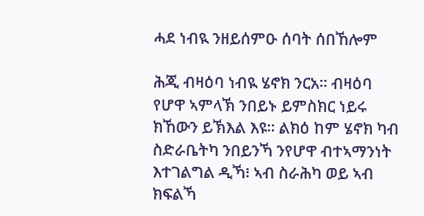ሓደ ነብዪ ንዘይሰምዑ ሰባት ሰበኸሎም

ሕጂ ብዛዕባ ነብዪ ሄኖክ ንርአ። ብዛዕባ የሆዋ ኣምላኽ ንበይኑ ይምስክር ነይሩ ክኸውን ይኽእል እዩ። ልክዕ ከም ሄኖክ ካብ ስድራቤትካ ንበይንኻ ንየሆዋ ብተኣማንነት እተገልግል ዲኻ፧ ኣብ ስራሕካ ወይ ኣብ ክፍልኻ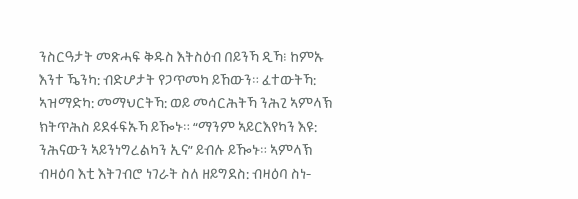ንስርዓታት መጽሓፍ ቅዱስ እትስዕብ በይንኻ ዲኻ፧ ከምኡ እንተ ዄንካ: ብድሆታት የጋጥመካ ይኸውን። ፈተውትኻ: ኣዝማድካ: መማህርትኻ: ወይ መሳርሕትኻ ንሕጊ ኣምላኽ ክትጥሕስ ይደፋፍኡኻ ይዀኑ። “ማንም ኣይርእየካን እዩ: ንሕናውን ኣይንነግረልካን ኢና” ይብሉ ይዀኑ። ኣምላኽ ብዛዕባ እቲ እትገብሮ ነገራት ስለ ዘይግደስ: ብዛዕባ ስነ-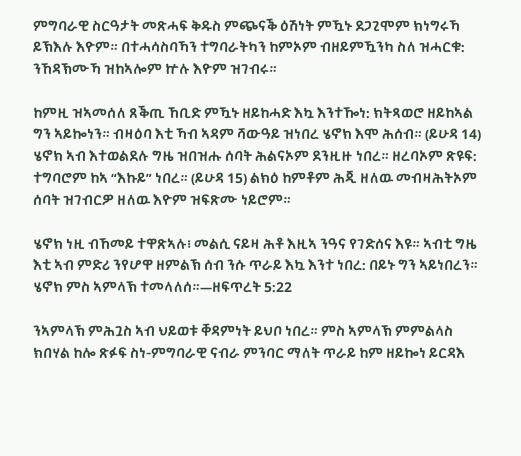ምግባራዊ ስርዓታት መጽሓፍ ቅዱስ ምጭናቕ ዕሽነት ምዃኑ ደጋጊሞም ክነግሩኻ ይኽእሉ እዮም። በተሓሳስባኻን ተግባራትካን ከምኦም ብዘይምዃንካ ስለ ዝሓርቁ: ንኸዳኽሙኻ ዝከኣሎም ኵሉ እዮም ዝገብሩ።

ከምዚ ዝኣመሰለ ጸቕጢ ኸቢድ ምዃኑ ዘይከሓድ እኳ እንተዀነ: ክትጻወሮ ዘይከኣል ግን ኣይኰነን። ብዛዕባ እቲ ኻብ ኣዳም ሻውዓይ ዝነበረ ሄኖክ እሞ ሕሰብ። (ይሁዳ 14) ሄኖክ ኣብ እተወልደሉ ግዜ ዝበዝሑ ሰባት ሕልናኦም ደንዚዙ ነበረ። ዘረባኦም ጽዩፍ: ተግባሮም ከኣ “እኩይ” ነበረ። (ይሁዳ 15) ልክዕ ከምቶም ሕጂ ዘለዉ መብዛሕትኦም ሰባት ዝገብርዎ ዘለዉ እዮም ዝፍጽሙ ነይሮም።

ሄኖክ ነዚ ብኸመይ ተዋጽኣሉ፧ መልሲ ናይዛ ሕቶ እዚኣ ንዓና የገድሰና እዩ። ኣብቲ ግዜ እቲ ኣብ ምድሪ ንየሆዋ ዘምልኽ ሰብ ንሱ ጥራይ እኳ እንተ ነበረ: በይኑ ግን ኣይነበረን። ሄኖክ ምስ ኣምላኽ ተመላለሰ።—ዘፍጥረት 5:22

ንኣምላኽ ምሕጓስ ኣብ ህይወቱ ቐዳምነት ይህቦ ነበረ። ምስ ኣምላኽ ምምልላስ ክበሃል ከሎ ጽፉፍ ስነ-ምግባራዊ ናብራ ምንባር ማለት ጥራይ ከም ዘይኰነ ይርዳእ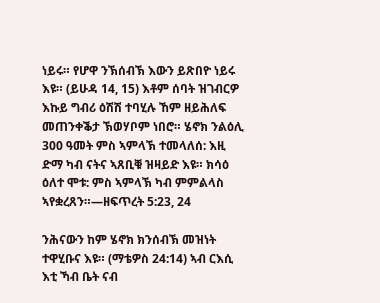ነይሩ። የሆዋ ንኽሰብኽ እውን ይጽበዮ ነይሩ እዩ። (ይሁዳ 14, 15) እቶም ሰባት ዝገብርዎ እኩይ ግብሪ ዕሽሽ ተባሂሉ ኸም ዘይሕለፍ መጠንቀቕታ ኽወሃቦም ነበሮ። ሄኖክ ንልዕሊ 300 ዓመት ምስ ኣምላኽ ተመላለሰ: እዚ ድማ ካብ ናትና ኣጸቢቑ ዝዛይድ እዩ። ክሳዕ ዕለተ ሞቱ: ምስ ኣምላኽ ካብ ምምልላስ ኣየቋረጸን።—ዘፍጥረት 5:23, 24

ንሕናውን ከም ሄኖክ ክንሰብኽ መዝነት ተዋሂቡና እዩ። (ማቴዎስ 24:14) ኣብ ርእሲ እቲ ኻብ ቤት ናብ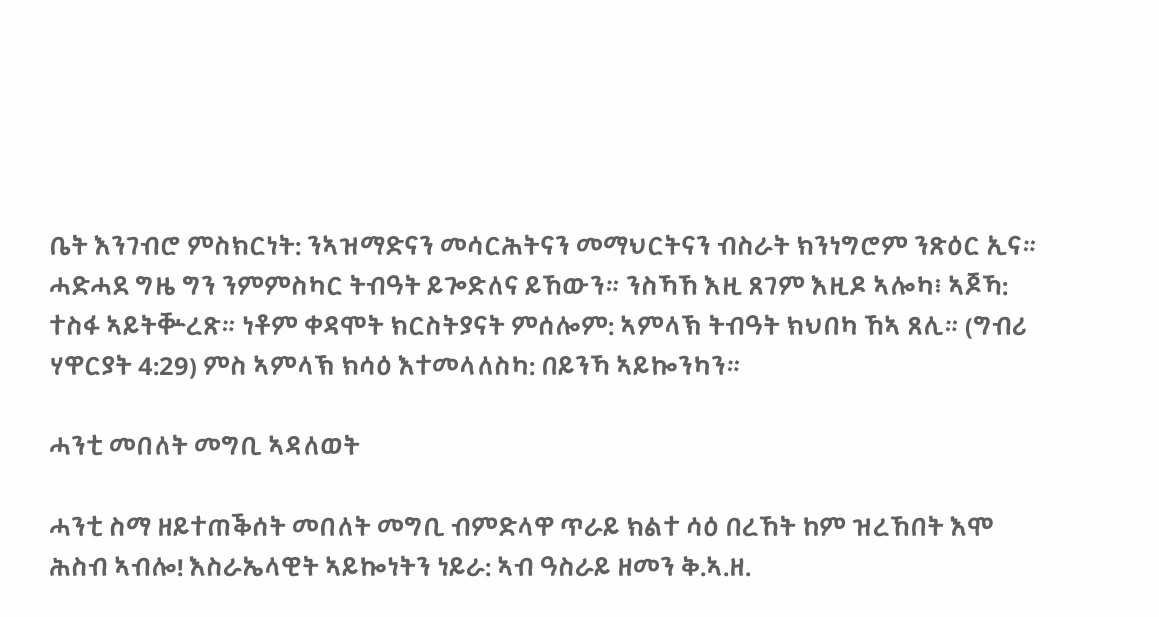ቤት እንገብሮ ምስክርነት: ንኣዝማድናን መሳርሕትናን መማህርትናን ብስራት ክንነግሮም ንጽዕር ኢና። ሓድሓደ ግዜ ግን ንምምስካር ትብዓት ይጐድለና ይኸውን። ንስኻኸ እዚ ጸገም እዚዶ ኣሎካ፧ ኣጆኻ: ተስፋ ኣይትቝረጽ። ነቶም ቀዳሞት ክርስትያናት ምሰሎም: ኣምላኽ ትብዓት ክህበካ ኸኣ ጸሊ። (ግብሪ ሃዋርያት 4:29) ምስ ኣምላኽ ክሳዕ እተመላለስካ: በይንኻ ኣይኰንካን።

ሓንቲ መበለት መግቢ ኣዳለወት

ሓንቲ ስማ ዘይተጠቕሰት መበለት መግቢ ብምድላዋ ጥራይ ክልተ ሳዕ በረኸት ከም ዝረኸበት እሞ ሕስብ ኣብሎ! እስራኤላዊት ኣይኰነትን ነይራ: ኣብ ዓስራይ ዘመን ቅ.ኣ.ዘ.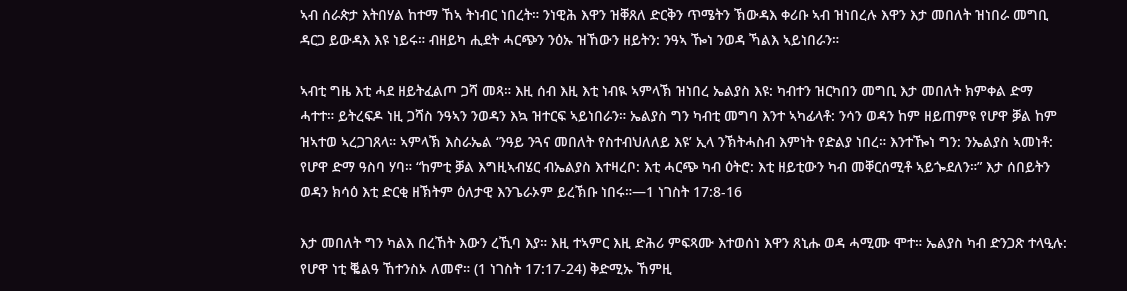ኣብ ሰራጵታ እትበሃል ከተማ ኸኣ ትነብር ነበረት። ንነዊሕ እዋን ዝቐጸለ ድርቅን ጥሜትን ኽውዳእ ቀሪቡ ኣብ ዝነበረሉ እዋን እታ መበለት ዝነበራ መግቢ ዳርጋ ይውዳእ እዩ ነይሩ። ብዘይካ ሒደት ሓርጭን ንዕኡ ዝኸውን ዘይትን: ንዓኣ ዀነ ንወዳ ኻልእ ኣይነበራን።

ኣብቲ ግዜ እቲ ሓደ ዘይትፈልጦ ጋሻ መጻ። እዚ ሰብ እዚ እቲ ነብዪ ኣምላኽ ዝነበረ ኤልያስ እዩ: ካብተን ዝርካበን መግቢ እታ መበለት ክምቀል ድማ ሓተተ። ይትረፍዶ ነዚ ጋሻስ ንዓኣን ንወዳን እኳ ዝተርፍ ኣይነበራን። ኤልያስ ግን ካብቲ መግባ እንተ ኣካፊላቶ: ንሳን ወዳን ከም ዘይጠምዩ የሆዋ ቓል ከም ዝኣተወ ኣረጋገጸላ። ኣምላኽ እስራኤል ‘ንዓይ ንጓና መበለት የስተብህለለይ እዩ’ ኢላ ንኽትሓስብ እምነት የድልያ ነበረ። እንተዀነ ግን: ንኤልያስ ኣመነቶ: የሆዋ ድማ ዓስባ ሃባ። “ከምቲ ቓል እግዚኣብሄር ብኤልያስ እተዛረቦ: እቲ ሓርጭ ካብ ዕትሮ: እቲ ዘይቲውን ካብ መቐርሰሚቶ ኣይጐደለን።” እታ ሰበይትን ወዳን ክሳዕ እቲ ድርቂ ዘኽትም ዕለታዊ እንጌራኦም ይረኽቡ ነበሩ።—1 ነገስት 17:8-16

እታ መበለት ግን ካልእ በረኸት እውን ረኺባ እያ። እዚ ተኣምር እዚ ድሕሪ ምፍጻሙ እተወሰነ እዋን ጸኒሑ ወዳ ሓሚሙ ሞተ። ኤልያስ ካብ ድንጋጽ ተላዒሉ: የሆዋ ነቲ ቘልዓ ኸተንስኦ ለመኖ። (1 ነገስት 17:17-24) ቅድሚኡ ኸምዚ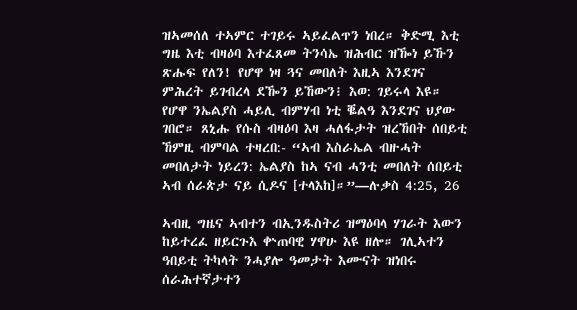ዝኣመሰለ ተኣምር ተገይሩ ኣይፈልጥን ነበረ። ቅድሚ እቲ ግዜ እቲ ብዛዕባ እተፈጸመ ትንሳኤ ዝሕብር ዝዀነ ይኹን ጽሑፍ የለን! የሆዋ ነዛ ጓና መበለት እዚኣ እንደገና ምሕረት ይገብረላ ደዀን ይኸውን፧ እወ: ገይሩላ እዩ። የሆዋ ንኤልያስ ሓይሊ ብምሃብ ነቲ ቘልዓ እንደገና ህያው ገበሮ። ጸኒሑ የሱስ ብዛዕባ እዛ ሓለፋታት ዝረኸበት ሰበይቲ ኸምዚ ብምባል ተዛረበ:- “ኣብ እስራኤል ብዙሓት መበለታት ነይረን: ኤልያስ ከኣ ናብ ሓንቲ መበለት ሰበይቲ ኣብ ሰራጵታ ናይ ሲዶና [ተላእከ]።”—ሉቃስ 4:25, 26

ኣብዚ ግዜና ኣብተን ብኢንዱስትሪ ዝማዕባላ ሃገራት እውን ከይተረፈ ዘይርጉእ ቍጠባዊ ሃዋሁ እዩ ዘሎ። ገሊኣተን ዓበይቲ ትካላት ንሓያሎ ዓመታት እሙናት ዝነበሩ ሰራሕተኛታተን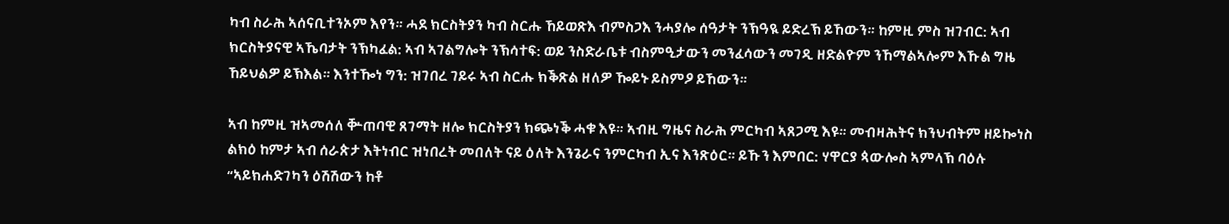ካብ ስራሕ ኣሰናቢተንኦም እየን። ሓደ ክርስትያን ካብ ስርሑ ኸይወጽእ ብምስጋእ ንሓያሎ ሰዓታት ንኽዓዪ ይድረኽ ይኸውን። ከምዚ ምስ ዝገብር: ኣብ ክርስትያናዊ ኣኼባታት ንኽካፈል: ኣብ ኣገልግሎት ንኽሳተፍ: ወይ ንስድራቤቱ ብስምዒታውን መንፈሳውን መገዲ ዘድልዮም ንኸማልኣሎም እኹል ግዜ ኸይህልዎ ይኽእል። እንተዀነ ግን: ዝገበረ ገይሩ ኣብ ስርሑ ክቕጽል ዘለዎ ዀይኑ ይስምዖ ይኸውን።

ኣብ ከምዚ ዝኣመሰለ ቝጠባዊ ጸገማት ዘሎ ክርስትያን ክጭነቕ ሓቁ እዩ። ኣብዚ ግዜና ስራሕ ምርካብ ኣጸጋሚ እዩ። መብዛሕትና ክንህብትም ዘይኰነስ ልክዕ ከምታ ኣብ ሰራጵታ እትነብር ዝነበረት መበለት ናይ ዕለት እንጌራና ንምርካብ ኢና እንጽዕር። ይኹን እምበር: ሃዋርያ ጳውሎስ ኣምላኽ ባዕሉ “ኣይክሐድገካን ዕሽሽውን ከቶ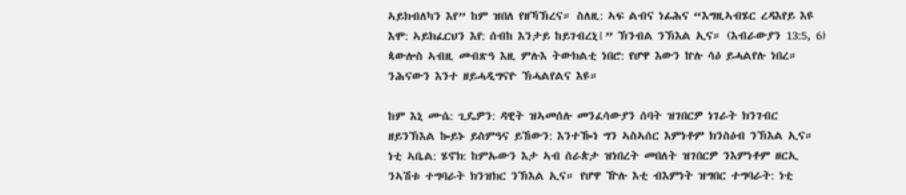ኣይክብለካን እየ” ከም ዝበለ የዘኻኽረና። ስለዚ: ኣፍ ልብና ነፊሕና “እግዚኣብሄር ረዳእየይ እዩ እሞ: ኣይክፈርህን እየ: ሰብከ እንታይ ከይገብረኒ፧” ኽንብል ንኽእል ኢና። (እብራውያን 13:5, 6) ጳውሎስ ኣብዚ መብጽዓ እዚ ምሉእ ትውክልቲ ነበሮ: የሆዋ እውን ኵሉ ሳዕ ይሓልየሉ ነበረ። ንሕናውን እንተ ዘይሓዲግናዮ ኽሓልየልና እዩ።

ከም እኒ ሙሴ: ጊዴዎን: ዳዊት ዝኣመሰሉ መንፈሳውያን ሰባት ዝገበርዎ ነገራት ክንገብር ዘይንኽእል ኰይኑ ይስምዓና ይኸውን: እንተዀነ ግን ኣስኣሰር እምነቶም ክንስዕብ ንኽእል ኢና። ነቲ ኣቤል: ሄኖክ: ከምኡውን እታ ኣብ ሰራጵታ ዝነበረት መበለት ዝገበርዎ ንእምነቶም ዘርኢ ንኣሽቱ ተግባራት ክንዝክር ንኽእል ኢና። የሆዋ ዅሉ እቲ ብእምነት ዝግበር ተግባራት: ነቲ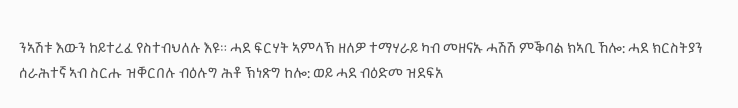ንኣሽቱ እውን ከይተረፈ የስተብህለሉ እዩ። ሓደ ፍርሃት ኣምላኽ ዘለዎ ተማሃራይ ካብ መዘናኡ ሓሽሽ ምቕባል ክኣቢ ኸሎ: ሓደ ክርስትያን ሰራሕተኛ ኣብ ስርሑ ዝቐርበሉ ብዕሉግ ሕቶ ኽነጽግ ከሎ: ወይ ሓደ ብዕድመ ዝደፍአ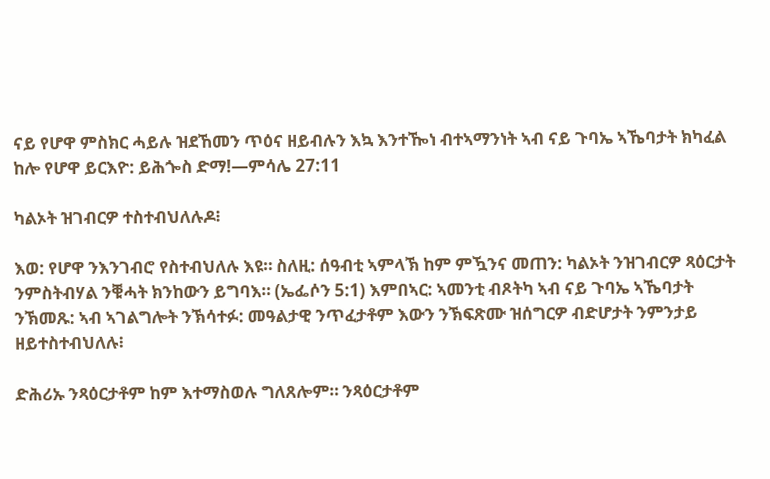ናይ የሆዋ ምስክር ሓይሉ ዝደኸመን ጥዕና ዘይብሉን እኳ እንተዀነ ብተኣማንነት ኣብ ናይ ጉባኤ ኣኼባታት ክካፈል ከሎ የሆዋ ይርእዮ: ይሕጐስ ድማ!—ምሳሌ 27:11

ካልኦት ዝገብርዎ ተስተብህለሉዶ፧

እወ: የሆዋ ንእንገብሮ የስተብህለሉ እዩ። ስለዚ: ሰዓብቲ ኣምላኽ ከም ምዃንና መጠን: ካልኦት ንዝገብርዎ ጻዕርታት ንምስትብሃል ንቑሓት ክንከውን ይግባእ። (ኤፌሶን 5:1) እምበኣር: ኣመንቲ ብጾትካ ኣብ ናይ ጉባኤ ኣኼባታት ንኽመጹ: ኣብ ኣገልግሎት ንኽሳተፉ: መዓልታዊ ንጥፈታቶም እውን ንኽፍጽሙ ዝሰግርዎ ብድሆታት ንምንታይ ዘይተስተብህለሉ፧

ድሕሪኡ ንጻዕርታቶም ከም እተማስወሉ ግለጸሎም። ንጻዕርታቶም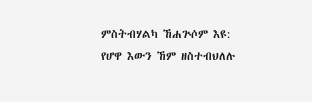ምስትብሃልካ ኸሐጕሶም እዩ: የሆዋ እውን ኸም ዘስተብህለሉ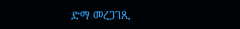ድማ መረጋገጺ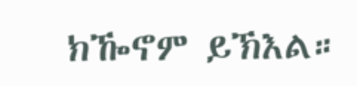ክዀኖም ይኽእል።